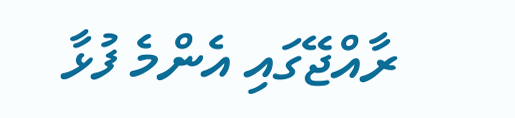ރާއްޖޭގައި އެންމެ ފުޅާ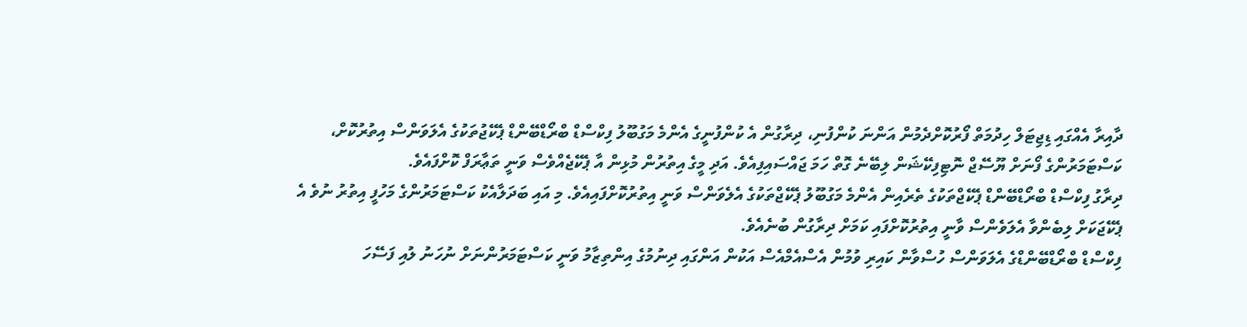ދާއިރާ އެއްގައި ޑިޖިޓަލް ހިދުމަތް ފޯރުކޮށްދެމުން އަންނަ ކުންފުނި، ދިރާގުން އެ ކުންފުނީގެ އެންމެ މަގުބޫލު ފިކްސްޑް ބްރޯޑްބޭންޑް ޕެކޭޖުތަކުގެ އެލަވަންސް އިތުރުކޮށް، ކަސްޓަމަރުންގެ ފޯނަށް ޔޫސޭޖް ނޮޓިފިކޭޝަން ލިބޭނެ ގޮތް ހަމަ ޖައްސައިފިއެވެ. އަދި މީގެ އިތުރުން މުޅިން އާ ޕެކޭޖެއްވެސް ވަނީ ތަޢާރަފް ކޮށްފައެވެ.
ދިރާގު ފިކްސްޑް ބްރޯޑްބޭންޑް ޕެކޭޖްތަކުގެ ތެރެއިން އެންމެ މަގުބޫލު ޕެކޭޖްތަކުގެ އެލެވަންސް ވަނީ އިތުރުކޮށްފައިއެވެ. މި އައި ބަދަލާއެކު ކަސްޓަމަރުންގެ މަހުފީ އިތުރު ނުވެ އެ ޕެކޭޖަކަށް ލިބެންވާ އެލަވެންސް ވާނީ އިތުރުކޮށްފައި ކަމަށް ދިރާގުން ބުނެއެވެ.
ފިކްސްޑް ބްރޯޑްބޭންޑްގެ އެލަވަންސް ހުސްވާން ކައިރި ވުމުން އެސްއެމްއެސް އަކުން އަންގައި ދިނުމުގެ އިންތިޒާމު ވަނީ ކަސްޓަމަރުންނަށް ނުހަނު ލުއި ފަސޭހަ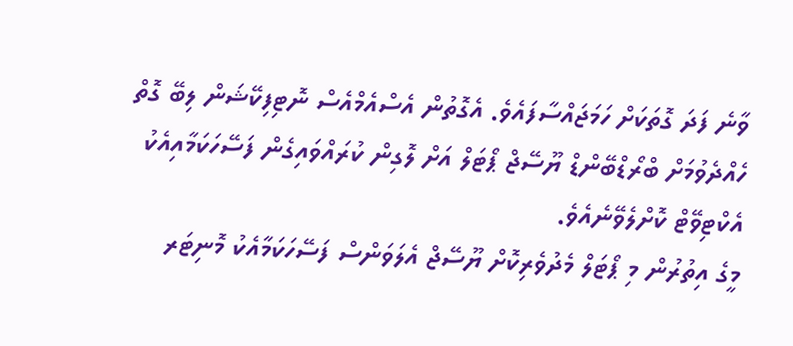ވާނެ ފަދަ ގޮތަކަށް ހަމަޖައްސާފައެވެ. އެގޮތުން އެސްއެމްއެސް ނޮޓިފިކޭޝަން ލިބޭ ގޮތް ހެއްދެވުމަށް ބްރޯޑްބޭންޑް ޔޫސޭޖް ޕޯޓަލް އަށް ލޮގިން ކުރައްވައިގެން ފަސޭހަކަމާއިއެކު އެކްޓިވޭޓް ކޮށްލެވޭނެއެވެ.
މީގެ އިތުރުން މި ޕޯޓަލް މެދުވެރިކޮށް ޔޫސޭޖް އެލަވަންސް ފަސޭހަކަމާއެކު މޮނިޓަރ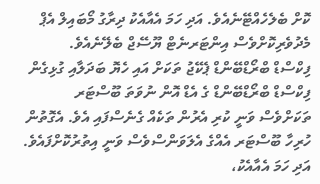ކޮށް ބެލެހެއްޓޭނެއެވެ. އަދި ހަމަ އެއާއެކު ދިރާގު މޯބައިލް އެޕް މެދުވެރިކޮށްވެސް އިންޓަރނެޓް ޔޫސޭޖް ބެލޭނެއެވެ.
ފިކްސްޑް ބްރޯޑްބޭންޑް ޕެކޭޖު ތަކަށް އައި ހެޔޮ ބަދަލާއި ގުޅިގެން ފިކްސްޑް ބްރޯޑްބޭންޑް ގެ އެޑް އޮން ނުވަތަ ބޫސްޓަރ ތަކަށްވެސް ވަނީ ކުރި އެރުން ތަކެއް ގެނެސްފައި އެވެ. އެގޮތުން ހުރިހާ ބޫސްޓަރ އެއްގެ އެލަވަންސްވެސް ވަނީ އިތުރުކޮށްފައެވެ. އަދި ހަމަ އެއާއެކު،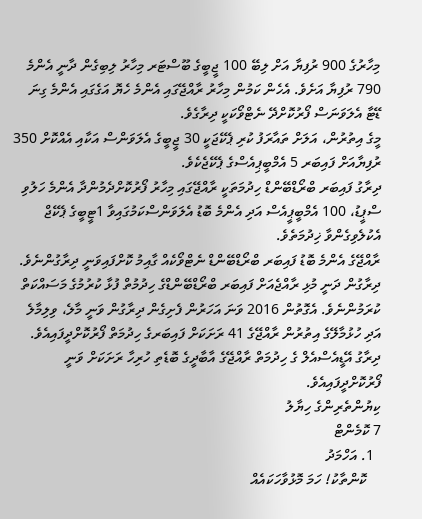މިހާރުގެ 900 ރުފިޔާ އަށް ލިބޭ 100 ޖީބީގެ ބޫސްޓަރ މިހާރު ލިބިގެން ދާނީ އެންމެ 790 ރުފިޔާ އަށެވެ. އެހެން ކަމުން މިހާރު ރާއްޖޭގައި އެންމެ ހެޔޮ އަގެގައި އެންމެ ގިނަ ޑޭޓާ އެލަވަނަސް ފޯރުކޮށްދޭ ނެޓްވޯކަކީ ދިރާގެވެ.
މީގެ އިތުރުން، އަލަށް ތައާރަފު ކުރި ޕެކޭޖަކީ 30 ޖީބީގެ އެލަވަންސް އަކާއި އެއްކޮށް 350 ރުފިޔާއަށް ފައިބަރ 5 އެމްބީޕިއެސްގެ ޕެކޭޖެކެވެ.
ދިރާގު ފައިބަރ ބްރޯޑްބޭންޑް ހިދުމަތަކީ ރާއްޖޭގައި މިހާރު ފޯރުކޮށްދެމުންދާ އެންމެ ހަލުވި ސްޕީޑު، 100 އެމްބީޕީއެސް އަދި އެންމެ ބޮޑު އެލަވަންސްކަމުގައިވާ 1ޓީބީގެ ޕެކޭޖް އެކުލެވިގެންވާ ޚިދުމަތެވެ.
ރާއްޖޭގެ އެންމެ ބޮޑު ފައިބަރ ބްރޯޑްބޭންޑް ނެޓްވޯކެއް ގާއިމު ކޮށްފައިވަނީ ދިރާގުންނެވެ. ދިރާގުން ދަނީ މުޅި ރާއްޖެއަށް ފައިބަރ ބްރޯޑްބޭންޑްގެ ހިދުމުތް ފުޅާ ކުރުމުގެ މަސައްކަތް ކުރަމުންނެވެ. އެގޮތުން 2016 ވަނަ އަހަރުން ފެށިގެން ދިރާގުން ވަނީ މާލެ، ވިލިމާލެ އަދި ހުޅުމާލޭގެ އިތުރުން ރާއްޖޭގެ 41 ރަށަކަށް ފައިބަރގެ ހިދުމަތް ފޯރުކޮށްދީފައިއެވެ.
ދިރާގު އޭޑީއެސްއެލް ގެ ހިދުމަތް ރާއްޖޭގެ އާބާދީގެ ބޮޑެތި ހުރިހާ ރަށަކަށް ވަނީ ފޯރުކޮށްދީފައިއެވެ.
ކިޔުންތެރިންގެ ހިޔާލު
7 ކޮމެންޓް
  1. އަހްމަދު
    ކޮންތާކު! ހަމަ މޮޅުވާހަކައެއް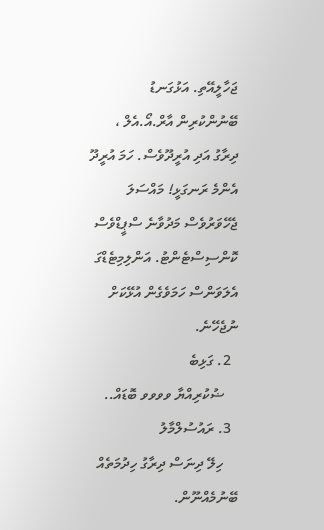ޖަހާލީއޭތި. އަޅުގަނޑު ބޭނުންކުރިން އާރް.އޯ.އެލް ، ދިރާގު އަދި އުރީދޫވެސް. ހަމަ އުރީދޫ އެންމެ ރަނގަޅީ! މައްސަލަ ޖެހޭވަރުވެސް މަދުވާނެ ސްޕީޑްވެސް ކޮންސިސްޓެންޓު. އަންލިމިޓެޑްގަ އެލަވަންސް ހަމަވެގެން އުޅޭކަށް ނުޖެހޭނެ.
  2. ގަޅިބެ
    ޟުކުރިއްޔާ ވވވވ ބޮޑައް..
  3. ރައުސުލްމާލު
    ހިލޭ ދިނަސް ދިރާގު ހިދުމަތެއް ބޭނުމެއްނޫން.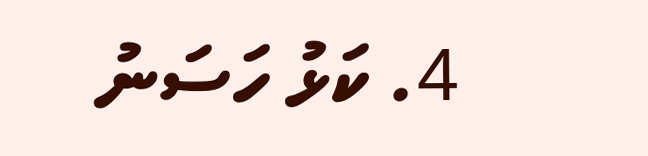4. ކަޅު ހަސަނު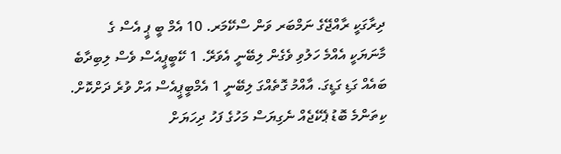ދިރާގަކީ ރާއްޖޭގެ ނަމްބަރ ވަން ސްކޭމަރ. 10 އެމް ބީ ޕީ އެސް ގެ މާނަޔަކީ އެއްމެ ހަލުވި ވެގެން ލިބޭނީ އެވަރޭ. 1 ކޭބީޕީއެސް ވެސް ލިބިދާބެ ބައެއް ގަޑި ގަޑީގަ. އާއްމު ގޮތެއްގަ ލިބޭނީ 1 އެމްބީޕީއެސް އަށް ވުރެ ދަށްކޮށް. ކިތަންމެ ބޮޑު ޕެކޭޖެއް ނެގިޔަސް މަހުގެ ފަހު ދިހަޔަށް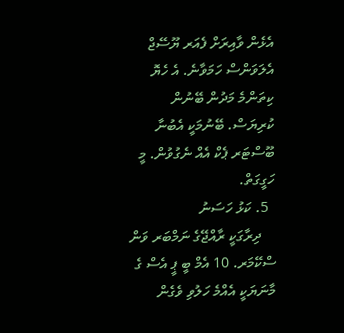އެޅެން ވާއިރަށް ފެއަރ ޔޫސޭޖް އެލަވަންސް ހަމަވާނެ. އެ ހެޔޮ ކިތަންމެ މަދުން ބޭނުން ކުރިޔަސް. ބޭނުމަކީ އެބުނާ ބޫސްޓަރ ޕެކް އެއް ނެގުވުން. މީ ހަގީގަތް.
  5. ކަޅު ހަސަނު
    ދިރާގަކީ ރާއްޖޭގެ ނަމްބަރ ވަން ސްކޭމަރ. 10 އެމް ބީ ޕީ އެސް ގެ މާނަޔަކީ އެއްމެ ހަލުވި ވެގެން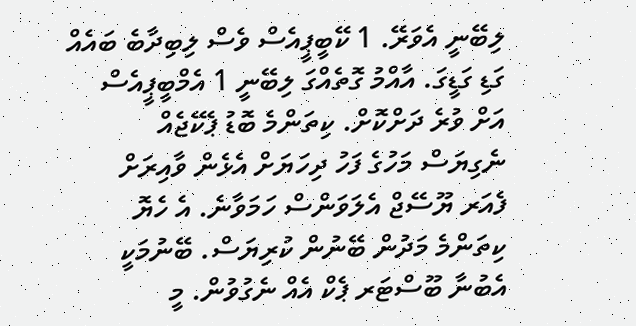ލިބޭނީ އެވަރޭ. 1 ކޭބީޕީއެސް ވެސް ލިބިދާބެ ބައެއް ގަޑި ގަޑީގަ. އާއްމު ގޮތެއްގަ ލިބޭނީ 1 އެމްބީޕީއެސް އަށް ވުރެ ދަށްކޮށް. ކިތަންމެ ބޮޑު ޕެކޭޖެއް ނެގިޔަސް މަހުގެ ފަހު ދިހަޔަށް އެޅެން ވާއިރަށް ފެއަރ ޔޫސޭޖް އެލަވަންސް ހަމަވާނެ. އެ ހެޔޮ ކިތަންމެ މަދުން ބޭނުން ކުރިޔަސް. ބޭނުމަކީ އެބުނާ ބޫސްޓަރ ޕެކް އެއް ނެގުވުން. މީ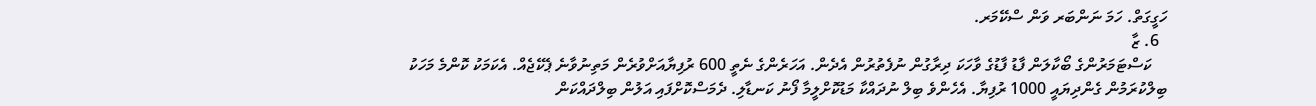ހަގީގަތް. ހަމަ ނަންބަރ ވަން ސްކޭމަރ.
  6. ޒާ
    ކަސްޓަމަރުންގެ ބޯކާލަން ފާޑު ފާޑުގެ ވާހަކަ ދިރާގުން ނުފެތުރުން އެދެން. އަހަރެންގެ ނެތީ 600 ރުފިޔާއަށްވުރެން މަތިނުވާނެ ޕެކޭޖެއް. އެކަމަކު ކޮންމެ މަހަކު ބިލްކުރަމުން ގެންދިޔައީ 1000 ރުފިޔާ. އެހެންވެ ބިލް ނުދައްކާ މަޑުކޮށްލީމާ ފޯނު ކަނޑާލި. ދެމަސްކޮށްފައި އަލުން ބިލްދައްކަން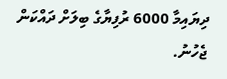ދިޔައިމާ 6000 ރުފިޔާގެ ބިލަށް ދައްކަން ޖެހުނު.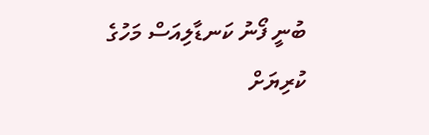ބުނީ ފޯނު ކަނޑާލިއަސް މަހުގެ ކުރިޔަށް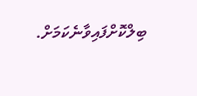ބިލްކޮށްފައިވާނެކަމަށް.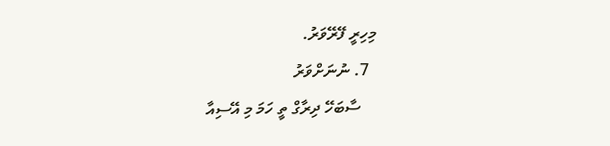މިހިރީ ފޭރޭވަރު.
  7. ނުނަށްވަރު
    ސާބަހޭ ދިރާގް ތީ ހަމަ މި އޭސިއާ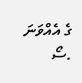ގެ އެއްވަނަ .ސޯ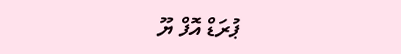ޕުރަޑް އޮފް ޔޫ